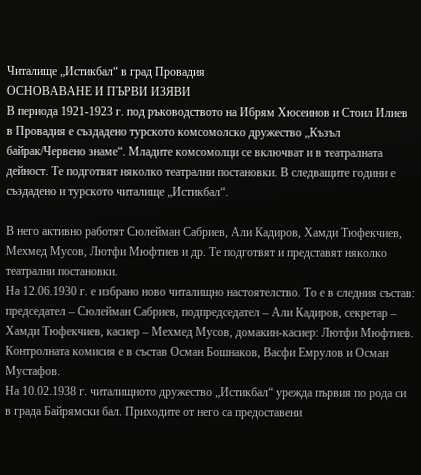Читалище „Истикбал“ в град Провадия
ОСНОВАВАНЕ И ПЪРВИ ИЗЯВИ
В периода 1921-1923 г. под ръководството на Ибрям Хюсеинов и Стоил Илиев в Провадия е създадено турското комсомолско дружество „Къзъл байрак/Червено знаме“. Младите комсомолци се включват и в театралната дейност. Те подготвят няколко театрални постановки. В следващите години е създадено и турското читалище „Истикбал“.

В него активно работят Сюлейман Сабриев, Али Кадиров, Хамди Тюфекчиев, Мехмед Мусов, Лютфи Мюфтиев и др. Те подготвят и представят няколко театрални постановки.
На 12.06.1930 г. е избрано ново читалищно настоятелство. То е в следния състав: председател – Сюлейман Сабриев, подпредседател – Али Кадиров, секретар – Хамди Тюфекчиев, касиер – Мехмед Мусов, домакин-касиер: Лютфи Мюфтиев. Контролната комисия е в състав Осман Бошнаков, Васфи Емрулов и Осман Мустафов.
На 10.02.1938 г. читалищното дружество „Истикбал“ урежда първия по рода cи в града Байрямски бал. Приходите от него са предоставени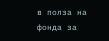в полза на фонда за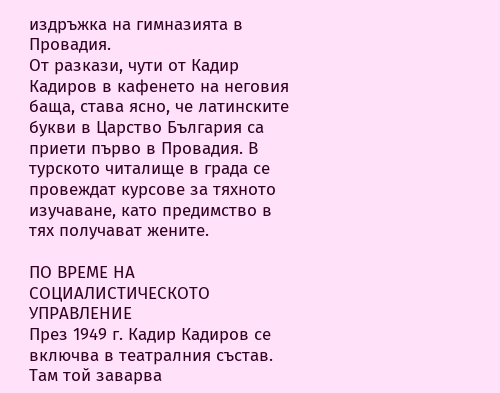издръжка на гимназията в Провадия.
От разкази, чути от Кадир Кадиров в кафенето на неговия баща, става ясно, че латинските букви в Царство България са приети първо в Провадия. В турското читалище в града се провеждат курсове за тяхното изучаване, като предимство в тях получават жените.

ПО ВРЕМЕ НА СОЦИАЛИСТИЧЕСКОТО УПРАВЛЕНИЕ
През 1949 г. Кадир Кадиров се включва в театралния състав. Там той заварва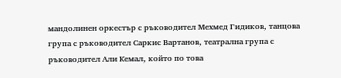мандолинен оркестър с ръководител Мехмед Гидиков, танцова група с ръководител Саркис Вартанов, театрална група с ръководител Али Кемал, който по това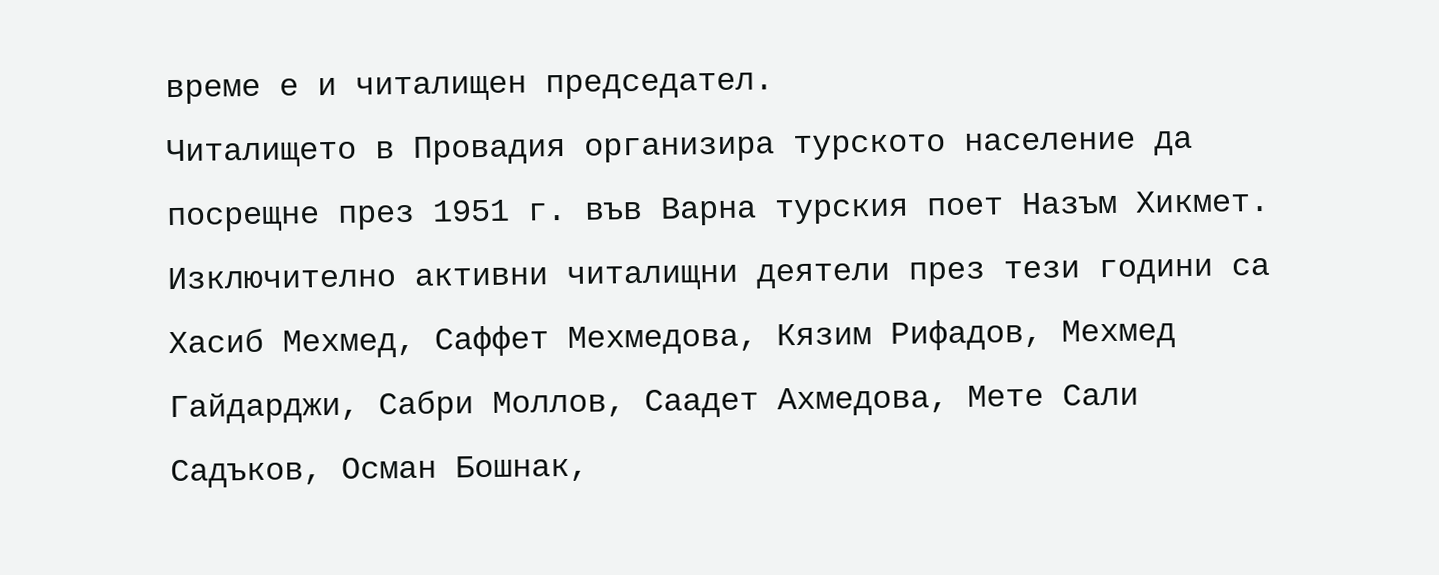време е и читалищен председател.
Читалището в Провадия организира турcкoтo население да посрещне през 1951 г. във Варна турския поет Назъм Хикмет.
Изключително активни читалищни деятели през тези години са Хасиб Мехмед, Саффет Мехмедова, Кязим Рифадов, Мехмед Гайдарджи, Сабри Моллов, Саадет Ахмедова, Мете Сали Садъков, Осман Бошнак,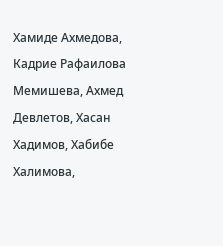Хамиде Ахмедова, Кадрие Рафаилова Мемишева, Ахмед Девлетов, Хасан Хадимов, Хабибе Халимова,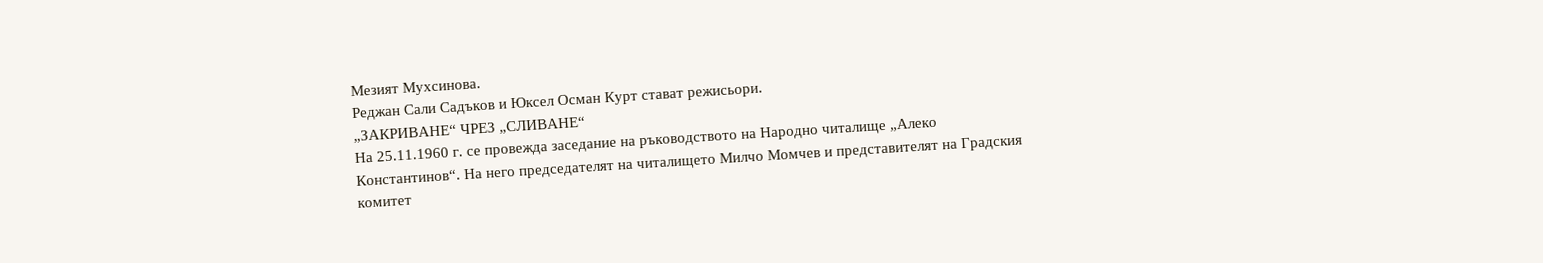Мезият Мухсинова.
Реджан Сали Садъков и Юксел Осман Курт стават режисьори.
„ЗАКРИВАНЕ“ ЧРЕЗ „СЛИВАНЕ“
На 25.11.1960 г. се провежда заседание на ръководството на Народно читалище „Алеко Константинов“. На него председателят на читалището Милчо Момчев и представителят на Градския комитет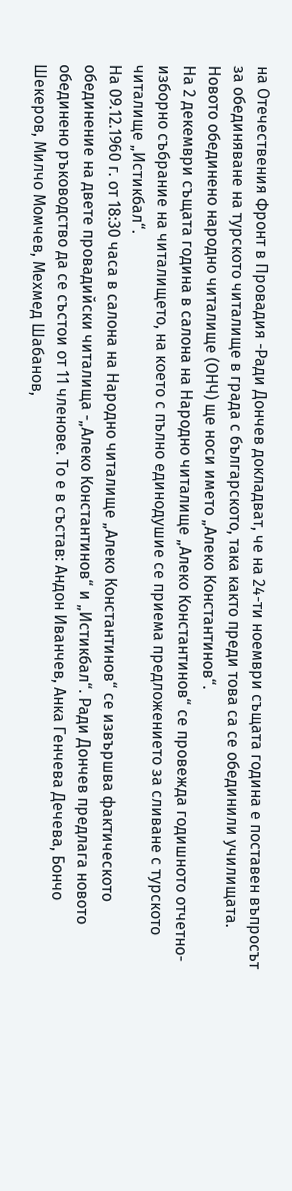на Отечествения Фронт в Провадия -Ради Дончев докладват, че на 24-ти ноември същата година е поставен въпросът за обединяване на турското читалище в града с българското, така както преди това са се обединили училищата. Новото обединено народно читалище (ОНЧ) ще носи името „Алеко Константинов“.
На 2 декември същата година в салона на Народно читалище „Алеко Константинов“ се провежда годишното отчетно-изборно събрание на читалището, на което с пълно единодушие се приема предложението за сливане с турското читалище „Истикбал“.
На 09.12.1960 г. от 18:30 часа в салона на Народно читалище „Алеко Константинов“ се извършва фактическото обединение на двете провадийски читалища -„Алеко Константинов“ и „Истикбал“. Ради Дончев предлага новото обединено ръководство да се състои от 11 членове. То е в състав: Андон Иванчев, Анка Генчева Дечева, Бончо Шекеров, Милчо Момчев, Мехмед Шабанов,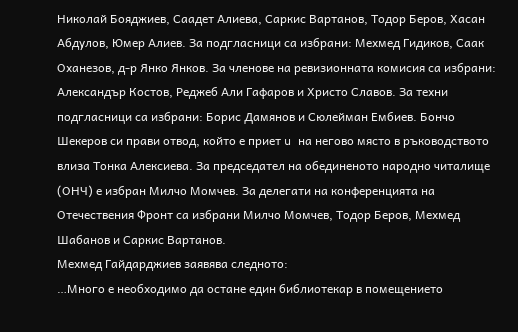Николай Бояджиев, Саадет Алиева, Саркис Вартанов, Тодор Беров, Хасан Абдулов, Юмер Алиев. За подгласници са избрани: Мехмед Гидиков, Саак Оханезов, д-р Янко Янков. За членове на ревизионната комисия са избрани: Александър Костов, Реджеб Али Гафаров и Христо Славов. За техни подгласници са избрани: Борис Дамянов и Сюлейман Ембиев. Бончо Шекеров си прави отвод, който е приет u на негово място в ръководството влиза Тонка Алексиева. За председател на обединеното народно читалище (ОНЧ) е избран Милчо Момчев. За делегати на конференцията на Отечествения Фронт са избрани Милчо Момчев, Тодор Беров, Мехмед Шабанов и Саркис Вартанов.
Мехмед Гайдарджиев заявява следното:
…Много е необходимо да остане един библиотекар в помещението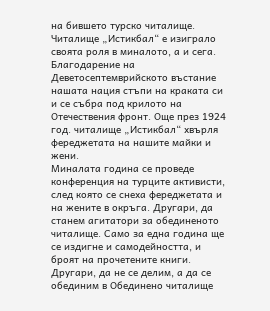на бившето турско читалище. Читалище „Истикбал“ е изиграло своята роля в миналото, а и сега. Благодарение на Деветосептемврийското въстание нашата нация стъпи на краката си и се събра под крилото на Отечествения фронт. Още през 1924 год. читалище „Истикбал“ хвърля фереджетата на нашите майки и жени.
Миналата година се проведе конференция на турците активисти, след която се снеха фереджетата и на жените в окръга. Другари, да станем агитатори за обединеното читалище. Само за една година ще се издигне и самодейността, и броят на прочетените книги. Другари, да не се делим, а да се обединим в Обединено читалище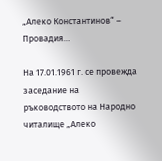„Алеко Константинов“ – Провадия…

На 17.01.1961 г. се провежда заседание на ръководството на Народно читалище „Алеко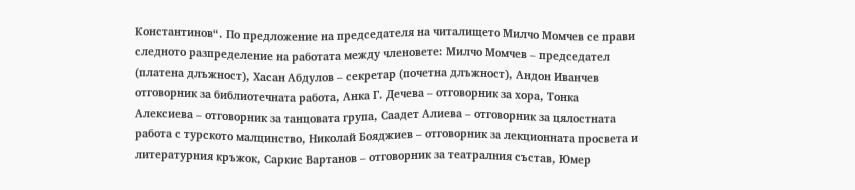Константинов“. По предложение на председателя на читалището Милчо Момчев се прави следното разпределение на работата между членовете: Милчо Момчев – председател (платена длъжност), Хасан Абдулов – секретар (почетна длъжност), Андон Иванчев отговорник за библиотечната работа, Анка Г. Дечева – отговорник за хора, Тонка Алексиева – отговорник за танцовата група, Саадет Алиева – отговорник за цялостната работа с турското малцинство, Николай Бояджиев – отговорник за лекционната просвета и литературния кръжок, Саркис Вартанов – отговорник за театралния състав, Юмер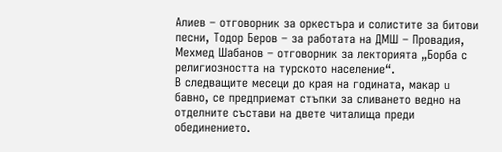Алиев – отговорник за оркестъра и солистите за битови песни, Тодор Беров – за работата на ДМШ – Провадия, Мехмед Шабанов – отговорник за лекторията „Борба с религиозността на турското население“.
В следващите месеци до края на годината, макар u бавно, се предприемат стъпки за сливането ведно на отделните състави на двете читалища преди обединението.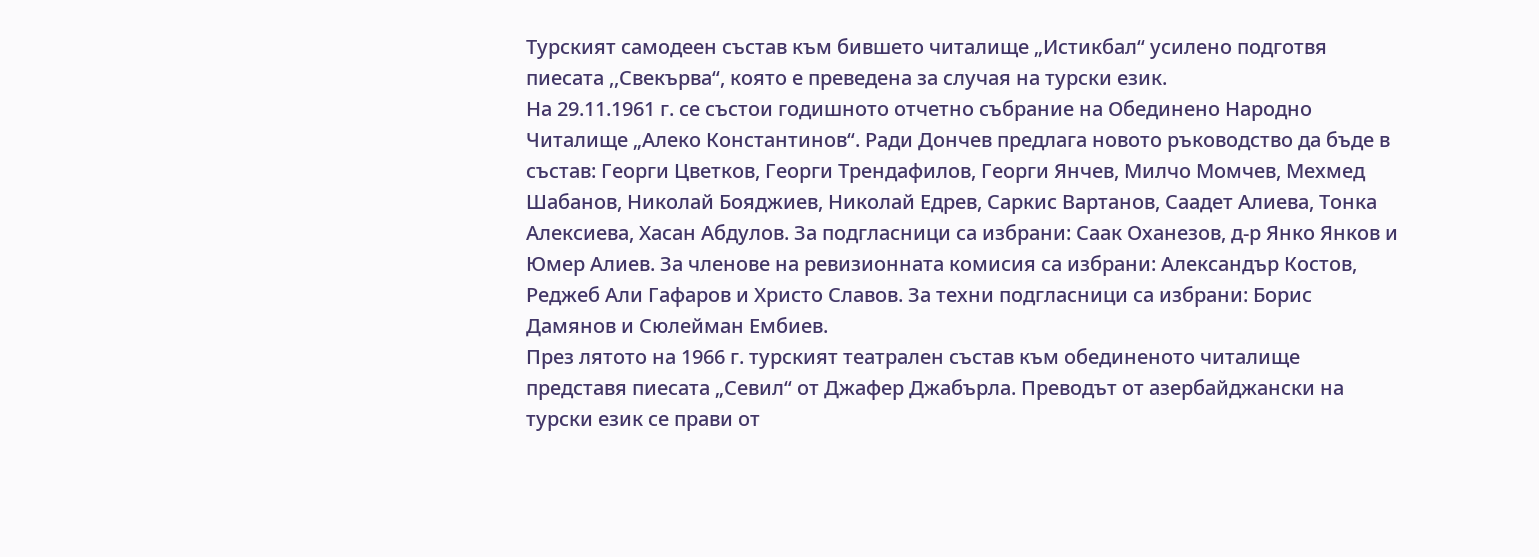Турският самодеен състав към бившето читалище „Истикбал“ усилено подготвя пиесата ,,Свекърва“, която е преведена за случая на турски език.
На 29.11.1961 г. се състои годишното отчетно събрание на Обединено Народно Читалище „Алеко Константинов“. Ради Дончев предлага новото ръководство да бъде в състав: Георги Цветков, Георги Трендафилов, Георги Янчев, Милчо Момчев, Мехмед Шабанов, Николай Бояджиев, Николай Едрев, Саркис Вартанов, Саадет Алиева, Тонка Алексиева, Хасан Абдулов. За подгласници са избрани: Саак Оханезов, д-р Янко Янков и Юмер Алиев. За членове на ревизионната комисия са избрани: Александър Костов, Реджеб Али Гафаров и Христо Славов. За техни подгласници са избрани: Борис Дамянов и Сюлейман Ембиев.
През лятото на 1966 г. турският театрален състав към обединеното читалище представя пиесата „Севил“ от Джафер Джабърла. Преводът от азербайджански на турски език се прави от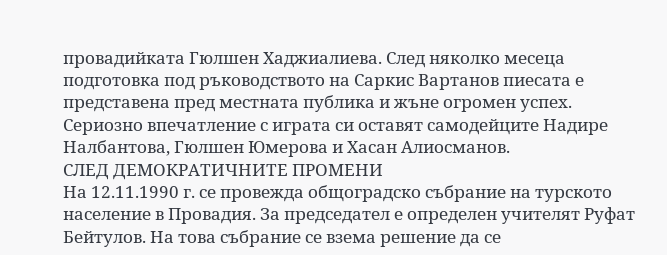провадийката Гюлшен Хаджиалиева. След няколко месеца подготовка под ръководството на Саркис Вартанов пиесата е представена пред местната публика и жъне огромен успех. Сериозно впечатление с играта си оставят самодейците Надире Налбантова, Гюлшен Юмерова и Хасан Алиосманов.
СЛЕД ДЕМОКРАТИЧНИТЕ ПРОМЕНИ
На 12.11.1990 г. се провежда общоградско събрание на турското население в Провадия. За председател е определен учителят Руфат Бейтулов. На това събрание се взема решение да се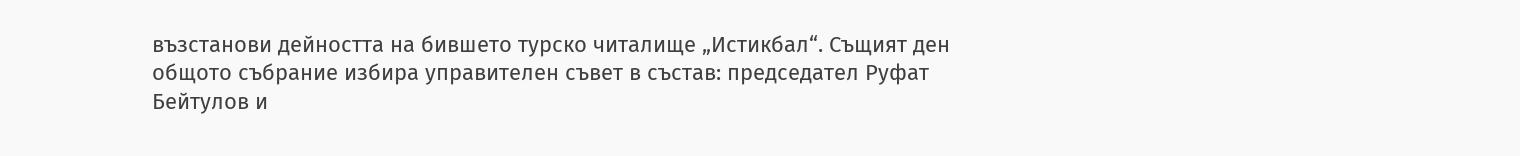възстанови дейността на бившето турско читалище „Истикбал“. Същият ден общото събрание избира управителен съвет в състав: председател Руфат Бейтулов и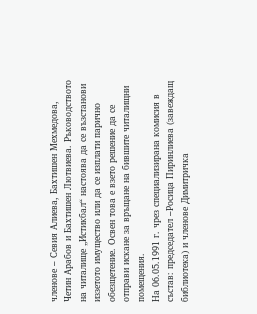членове – Севия Алиева, Бахтишен Мехмедова, Четин Арабов и Бахтишен Лютвиева. Ръководството на читалище „Истикбал“ настоява да се възстанови иззетото имущество или да се изплати парично обезщетение. Освен това е взето решение да се отправи искане за връщане на бившите читалищни помещения.
На 06.05.1991 г. чрез специализирана комисия в състав: председател –Росица Пиринлиева (завеждащ библиотека) и членове Димитричка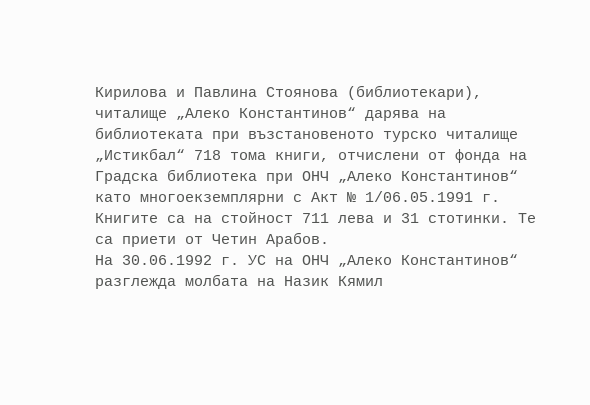Кирилова и Павлина Стоянова (библиотекари), читалище „Алеко Константинов“ дарява на библиотеката при възстановеното турско читалище „Истикбал“ 718 тома книги, отчислени от фонда на Градска библиотека при ОНЧ „Алеко Константинов“ като многоекземплярни с Акт № 1/06.05.1991 г. Книгите са на стойност 711 лева и 31 стотинки. Те са приети от Четин Арабов.
На 30.06.1992 г. УС на ОНЧ „Алеко Константинов“ разглежда молбата на Назик Кямил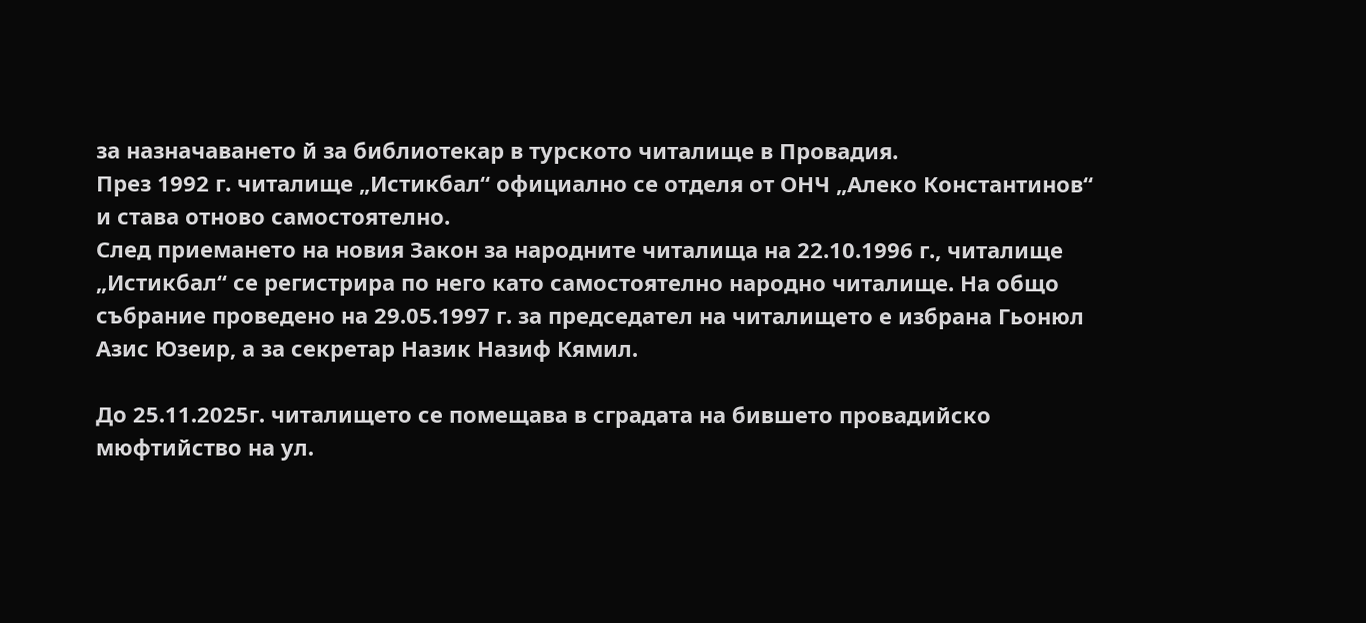за назначаването й за библиотекар в турското читалище в Провадия.
През 1992 г. читалище „Истикбал“ официално се отделя от ОНЧ „Алеко Константинов“ и става отново самостоятелно.
След приемането на новия Закон за народните читалища на 22.10.1996 г., читалище „Истикбал“ се регистрира по него като самостоятелно народно читалище. На общо събрание проведено на 29.05.1997 г. за председател на читалището е избрана Гьонюл Азис Юзеир, а за секретар Назик Назиф Кямил.

До 25.11.2025г. читалището се помещава в сградата на бившето провадийско мюфтийство на ул.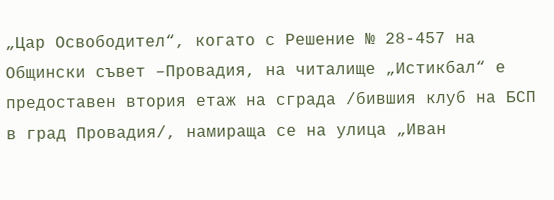„Цар Освободител“, когато с Решение № 28-457 на Общински съвет –Провадия, на читалище „Истикбал“ е предоставен втория етаж на сграда /бившия клуб на БСП в град Провадия/, намираща се на улица „Иван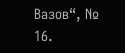Вазов“, № 16.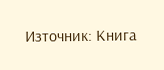Източник: Книга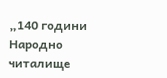„140 години Народно читалище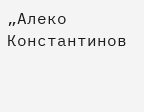„Алеко Константинов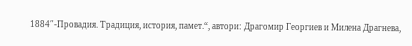1884″-Провадия. Традиция, история, памет.“, автори: Драгомир Георгиев и Милена Драгнева,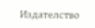Издателство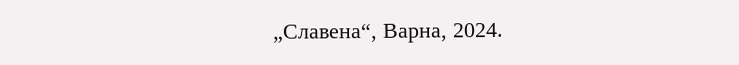„Славена“, Варна, 2024.